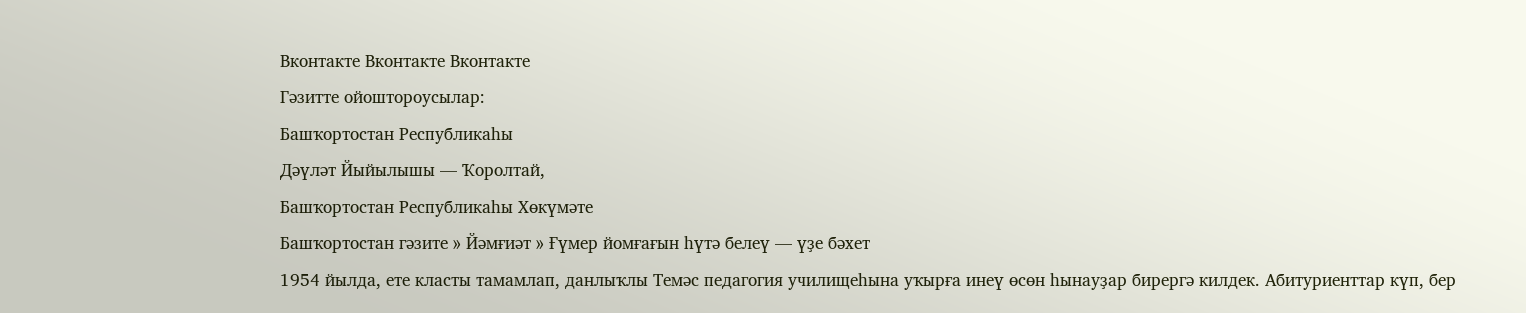Вконтакте Вконтакте Вконтакте
Гәзитте ойоштороусылар:
Башҡортостан Республикаһы
Дәүләт Йыйылышы — Ҡоролтай,
Башҡортостан Республикаһы Хөкүмәте
Башҡортостан гәзите » Йәмғиәт » Ғүмер йомғағын һүтә белеү — үҙе бәхет
1954 йылда, ете класты тамамлап, данлыҡлы Темәс педагогия училищеһына уҡырға инеү өсөн һынауҙар бирергә килдек. Абитуриенттар күп, бер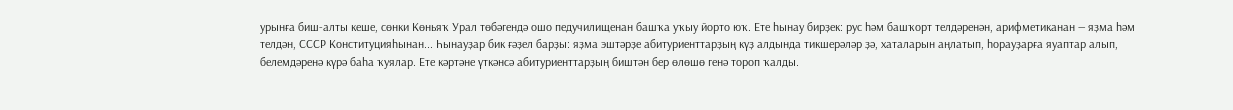урынға биш-алты кеше, сөнки Көньяҡ Урал төбәгендә ошо педучилищенан башҡа уҡыу йорто юҡ. Ете һынау бирҙек: рус һәм башҡорт телдәренән, арифметиканан — яҙма һәм телдән, СССР Конституцияһынан... Һынауҙар бик ғәҙел барҙы: яҙма эштәрҙе абитуриенттарҙың күҙ алдында тикшерәләр ҙә, хаталарын аңлатып, һорауҙарға яуаптар алып, белемдәренә күрә баһа ҡуялар. Ете кәртәне үткәнсә абитуриенттарҙың биштән бер өлөшө генә тороп ҡалды.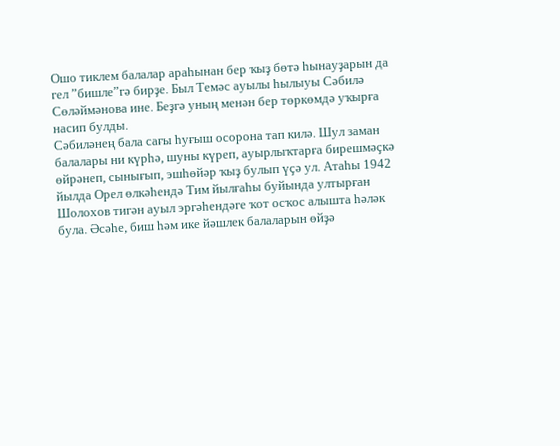Ошо тиклем балалар араһынан бер ҡыҙ бөтә һынауҙарын да гел ”бишле”гә бирҙе. Был Темәс ауылы һылыуы Сәбилә Сөләймәнова ине. Беҙгә уның менән бер төркөмдә уҡырға насип булды.
Сәбиләнең бала сағы һуғыш осорона тап килә. Шул заман балалары ни күрһә, шуны күреп, ауырлыҡтарға бирешмәҫкә өйрәнеп, сынығып, эшһөйәр ҡыҙ булып үҫә ул. Атаһы 1942 йылда Орел өлкәһендә Тим йылғаһы буйында ултырған Шолохов тигән ауыл эргәһендәге ҡот осҡос алышта һәләк була. Әсәһе, биш һәм ике йәшлек балаларын өйҙә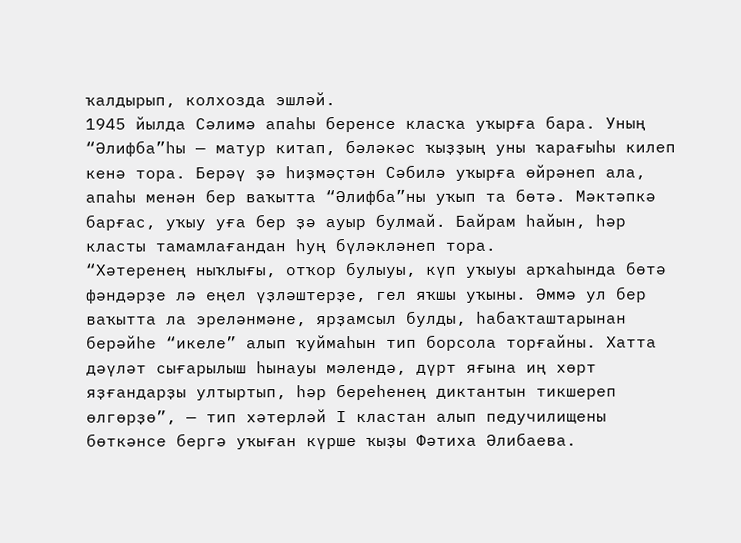ҡалдырып, колхозда эшләй.
1945 йылда Сәлимә апаһы беренсе класҡа уҡырға бара. Уның “Әлифба”һы — матур китап, бәләкәс ҡыҙҙың уны ҡарағыһы килеп кенә тора. Берәү ҙә һиҙмәҫтән Сәбилә уҡырға өйрәнеп ала, апаһы менән бер ваҡытта “Әлифба”ны уҡып та бөтә. Мәктәпкә барғас, уҡыу уға бер ҙә ауыр булмай. Байрам һайын, һәр класты тамамлағандан һуң бүләкләнеп тора.
“Хәтеренең ныҡлығы, отҡор булыуы, күп уҡыуы арҡаһында бөтә фәндәрҙе лә еңел үҙләштерҙе, гел яҡшы уҡыны. Әммә ул бер ваҡытта ла эреләнмәне, ярҙамсыл булды, һабаҡташтарынан берәйһе “икеле” алып ҡуймаһын тип борсола торғайны. Хатта дәүләт сығарылыш һынауы мәлендә, дүрт яғына иң хөрт яҙғандарҙы ултыртып, һәр береһенең диктантын тикшереп өлгөрҙө”, — тип хәтерләй I кластан алып педучилищены бөткәнсе бергә уҡыған күрше ҡыҙы Фәтиха Әлибаева.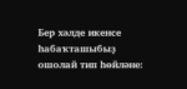Бер хәлде икенсе һабаҡташыбыҙ ошолай тип һөйләне: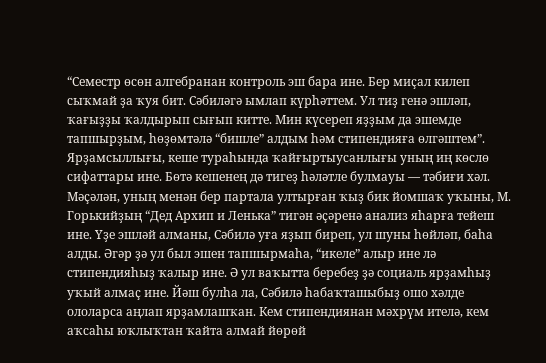“Семестр өсөн алгебранан контроль эш бара ине. Бер миҫал килеп сыҡмай ҙа ҡуя бит. Сәбиләгә ымлап күрһәттем. Ул тиҙ генә эшләп, ҡағыҙҙы ҡалдырып сығып китте. Мин күсереп яҙҙым да эшемде тапшырҙым, һөҙөмтәлә “бишле” алдым һәм стипендияға өлгәштем”.
Ярҙамсыллығы, кеше тураһында ҡайғыртыусанлығы уның иң көслө сифаттары ине. Бөтә кешенең дә тигеҙ һәләтле булмауы — тәбиғи хәл. Мәҫәлән, уның менән бер партала ултырған ҡыҙ бик йомшаҡ уҡыны, М. Горькийҙың “Дед Архип и Ленька” тигән әҫәренә анализ яһарға тейеш ине. Үҙе эшләй алманы, Сәбилә уға яҙып биреп, ул шуны һөйләп, баһа алды. Әгәр ҙә ул был эшен тапшырмаһа, “икеле” алыр ине лә стипендияһыҙ ҡалыр ине. Ә ул ваҡытта беребеҙ ҙә социаль ярҙамһыҙ уҡый алмаҫ ине. Йәш булһа ла, Сәбилә һабаҡташыбыҙ ошо хәлде ололарса аңлап ярҙамлашҡан. Кем стипендиянан мәхрүм ителә, кем аҡсаһы юҡлыҡтан ҡайта алмай йөрөй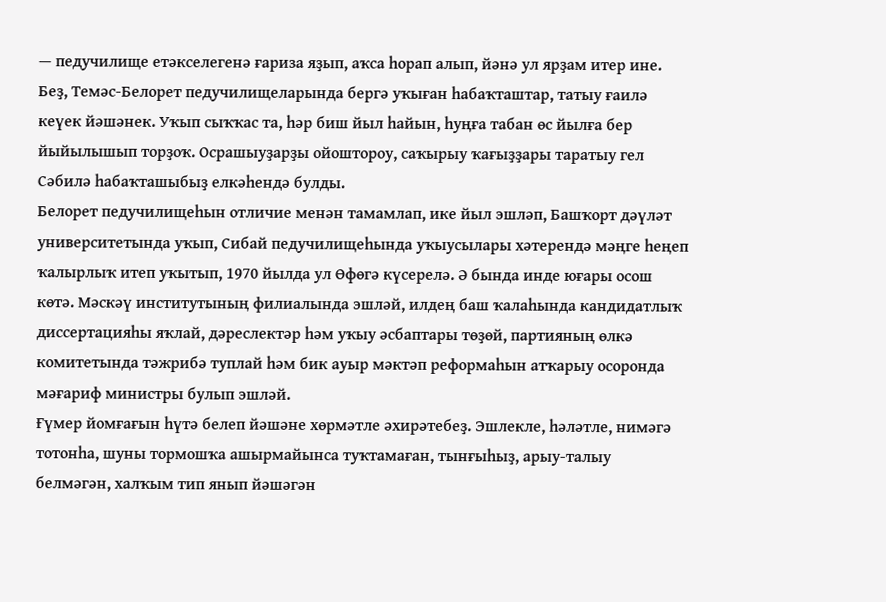— педучилище етәкселегенә ғариза яҙып, аҡса һорап алып, йәнә ул ярҙам итер ине.
Беҙ, Темәс-Белорет педучилищеларында бергә уҡыған һабаҡташтар, татыу ғаилә кеүек йәшәнек. Уҡып сыҡҡас та, һәр биш йыл һайын, һуңға табан өс йылға бер йыйылышып торҙоҡ. Осрашыуҙарҙы ойоштороу, саҡырыу ҡағыҙҙары таратыу гел Сәбилә һабаҡташыбыҙ елкәһендә булды.
Белорет педучилищеһын отличие менән тамамлап, ике йыл эшләп, Башҡорт дәүләт университетында уҡып, Сибай педучилищеһында уҡыусылары хәтерендә мәңге һеңеп ҡалырлыҡ итеп уҡытып, 1970 йылда ул Өфөгә күсерелә. Ә бында инде юғары осош көтә. Мәскәү институтының филиалында эшләй, илдең баш ҡалаһында кандидатлыҡ диссертацияһы яҡлай, дәреслектәр һәм уҡыу әсбаптары төҙөй, партияның өлкә комитетында тәжрибә туплай һәм бик ауыр мәктәп реформаһын атҡарыу осоронда мәғариф министры булып эшләй.
Ғүмер йомғағын һүтә белеп йәшәне хөрмәтле әхирәтебеҙ. Эшлекле, һәләтле, нимәгә тотонһа, шуны тормошҡа ашырмайынса туҡтамаған, тынғыһыҙ, арыу-талыу белмәгән, халҡым тип янып йәшәгән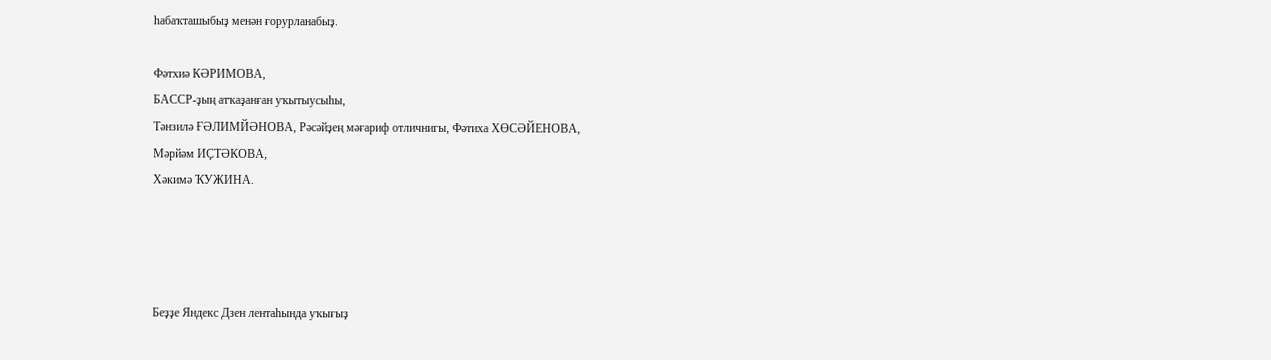һабаҡташыбыҙ менән ғорурланабыҙ.

Фәтхиә КӘРИМОВА,
БАССР-ҙың атҡаҙанған уҡытыусыһы,
Тәнзилә ҒӘЛИМЙӘНОВА, Рәсәйҙең мәғариф отличнигы, Фәтиха ХӨСӘЙЕНОВА,
Мәрйәм ИҪТӘКОВА,
Хәкимә ҠУЖИНА.




Беҙҙе Яндекс Дзен лентаһында уҡығыҙ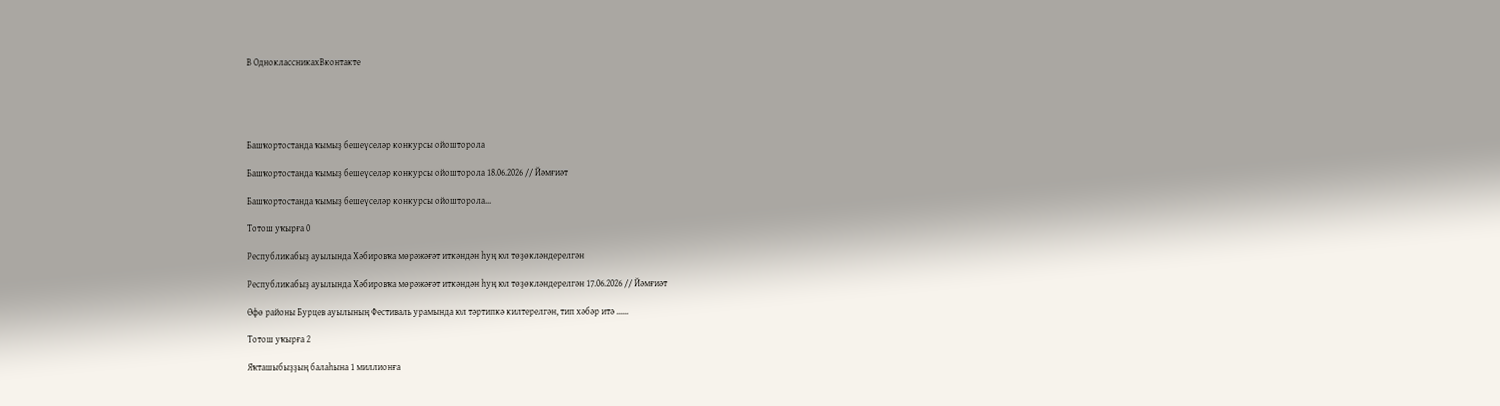В ОдноклассникахВконтакте





Башҡортостанда ҡымыҙ бешеүселәр конкурсы ойошторола

Башҡортостанда ҡымыҙ бешеүселәр конкурсы ойошторола 18.06.2026 // Йәмғиәт

Башҡортостанда ҡымыҙ бешеүселәр конкурсы ойошторола...

Тотош уҡырға 0

Республикабыҙ ауылында Хәбировҡа мөрәжәғәт иткәндән һуң юл төҙөкләндерелгән

Республикабыҙ ауылында Хәбировҡа мөрәжәғәт иткәндән һуң юл төҙөкләндерелгән 17.06.2026 // Йәмғиәт

Өфө районы Бурцев ауылының Фестиваль урамында юл тәртипкә килтерелгән, тип хәбәр итә ......

Тотош уҡырға 2

Яҡташыбыҙҙың балаһына 1 миллионға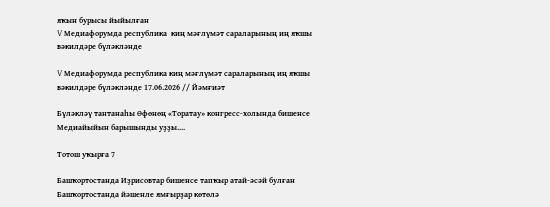яҡын бурысы йыйылған
V Медиафорумда республика  киң мәғлүмәт сараларының иң яҡшы вәкилдәре бүләкләнде

V Медиафорумда республика киң мәғлүмәт сараларының иң яҡшы вәкилдәре бүләкләнде 17.06.2026 // Йәмғиәт

Бүләкләү тантанаһы Өфөнөң «Торатау» конгресс-холында бишенсе Медиайыйын барышынды уҙҙы....

Тотош уҡырға 7

Башҡортостанда Иҙрисовтар бишенсе тапҡыр атай-әсәй булған
Башҡортостанда йәшенле ямғырҙар көтөлә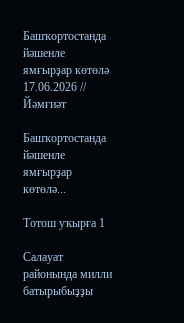Башҡортостанда йәшенле ямғырҙар көтөлә 17.06.2026 // Йәмғиәт

Башҡортостанда йәшенле ямғырҙар көтөлә...

Тотош уҡырға 1

Салауат районында милли батырыбыҙҙы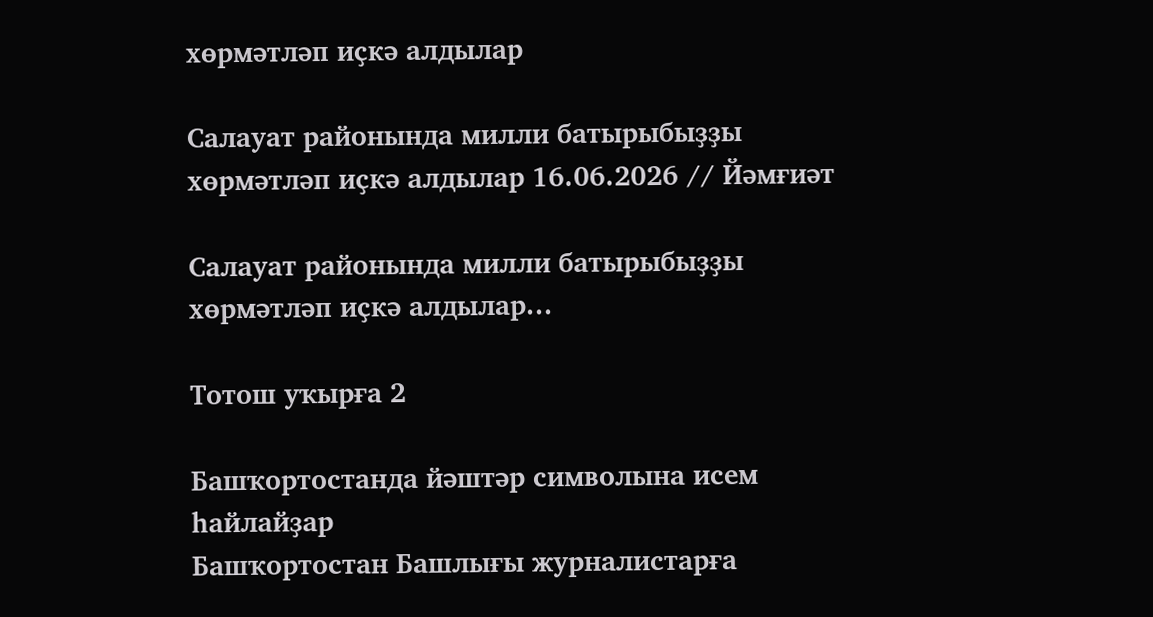хөрмәтләп иҫкә алдылар

Салауат районында милли батырыбыҙҙы хөрмәтләп иҫкә алдылар 16.06.2026 // Йәмғиәт

Салауат районында милли батырыбыҙҙы хөрмәтләп иҫкә алдылар...

Тотош уҡырға 2

Башҡортостанда йәштәр символына исем һайлайҙар
Башҡортостан Башлығы журналистарға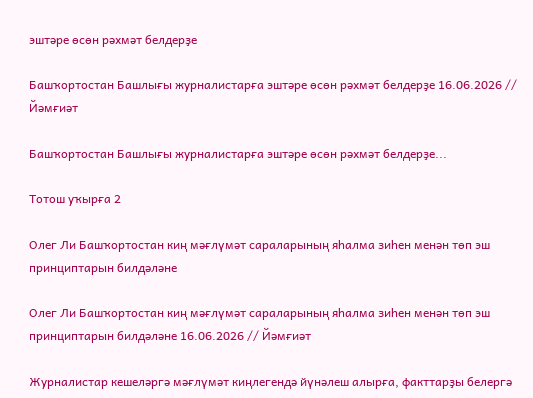эштәре өсөн рәхмәт белдерҙе

Башҡортостан Башлығы журналистарға эштәре өсөн рәхмәт белдерҙе 16.06.2026 // Йәмғиәт

Башҡортостан Башлығы журналистарға эштәре өсөн рәхмәт белдерҙе...

Тотош уҡырға 2

Олег Ли Башҡортостан киң мәғлүмәт сараларының яһалма зиһен менән төп эш принциптарын билдәләне

Олег Ли Башҡортостан киң мәғлүмәт сараларының яһалма зиһен менән төп эш принциптарын билдәләне 16.06.2026 // Йәмғиәт

Журналистар кешеләргә мәғлүмәт киңлегендә йүнәлеш алырға, факттарҙы белергә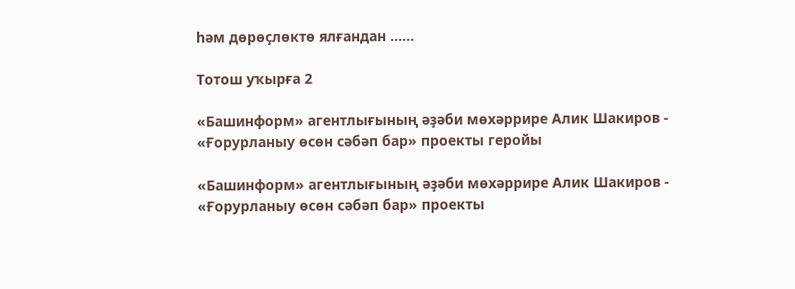һәм дөрөҫлөктө ялғандан ......

Тотош уҡырға 2

«Башинформ» агентлығының әҙәби мөхәррире Алик Шакиров - «Ғорурланыу өсөн сәбәп бар» проекты геройы

«Башинформ» агентлығының әҙәби мөхәррире Алик Шакиров - «Ғорурланыу өсөн сәбәп бар» проекты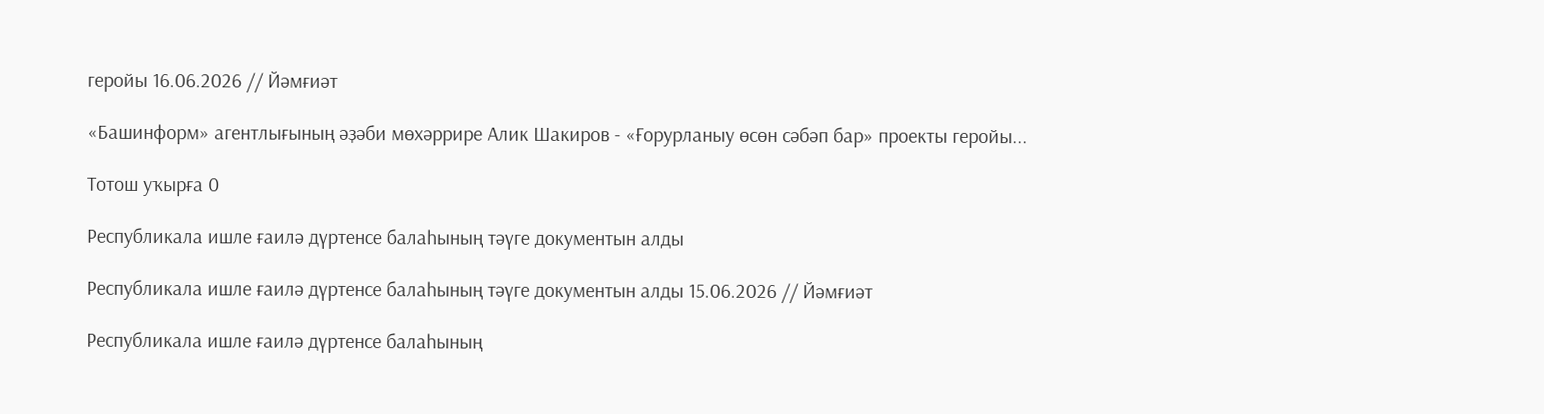геройы 16.06.2026 // Йәмғиәт

«Башинформ» агентлығының әҙәби мөхәррире Алик Шакиров - «Ғорурланыу өсөн сәбәп бар» проекты геройы...

Тотош уҡырға 0

Республикала ишле ғаилә дүртенсе балаһының тәүге документын алды

Республикала ишле ғаилә дүртенсе балаһының тәүге документын алды 15.06.2026 // Йәмғиәт

Республикала ишле ғаилә дүртенсе балаһының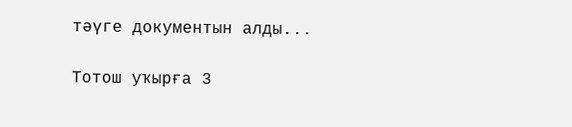тәүге документын алды...

Тотош уҡырға 3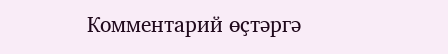Комментарий өҫтәргә